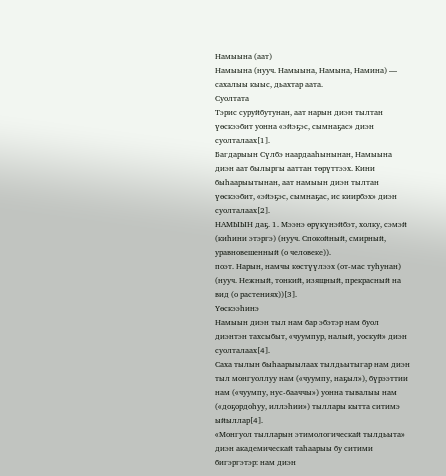Намыына (аат)
Намыына (нууч. Намыына, Намына, Намина) — сахалыы кыыс, дьахтар аата.
Суолтата
Тэрис суруйбутунан, аат нарын диэн тылтан үөскээбит уонна «эйэҕэс, сымнаҕас» диэн суолталаах[1].
Багдарыын Сүлбэ наардааһынынан, Намыына диэн аат былыргы ааттан төрүттээх. Кини быһаарыытынан, аат намыын диэн тылтан үөскээбит, «эйэҕэс, сымнаҕас, ис киирбэх» диэн суолталаах[2].
НАМЫЫН даҕ. 1. Мээнэ өрүкүнэйбэт, холку, сэмэй (киһини этэргэ) (нууч. Спокойный, смирный, уравновешенный (о человеке)).
поэт. Нарын, намчы көстүүлээх (от-мас туһунан) (нууч. Нежный, тонкий, изящный, прекрасный на вид (о растениях))[3].
Үөскээһинэ
Намыын диэн тыл нам бар эбэтэр нам буол диэнтэн тахсыбыт, «чуумпур, налый, уоскуй» диэн суолталаах[4].
Саха тылын быһаарыылаах тылдьытыгар нам диэн тыл монгуоллуу нам («чуумпу, наҕыл»), бүрээттии нам («чуумпу, нус-бааччы») уонна тывалыы нам («доҕордоһуу, иллэһии») тыллары кытта ситимэ ыйыллар[4].
«Монгуол тылларын этимологическай тылдьыта» диэн академическай таһаарыы бу ситими бигэргэтэр: нам диэн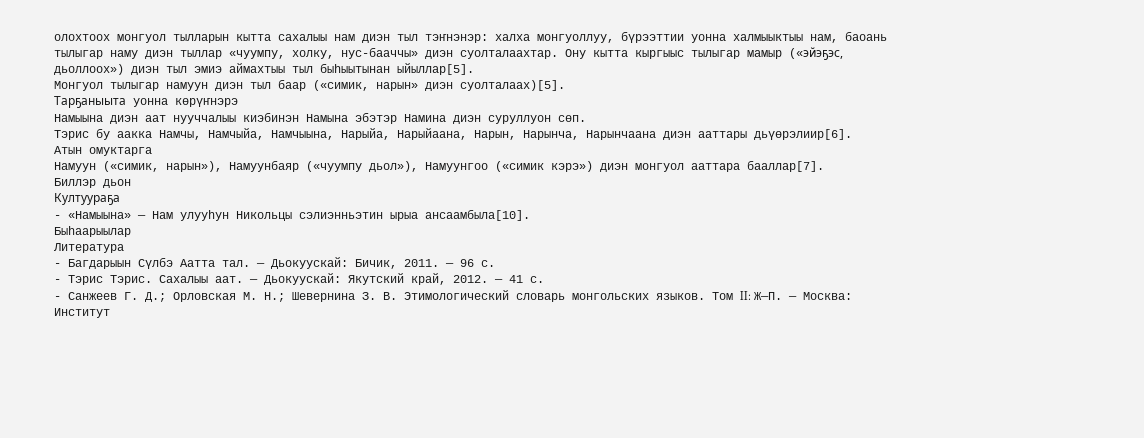олохтоох монгуол тылларын кытта сахалыы нам диэн тыл тэҥнэнэр: халха монгуоллуу, бүрээттии уонна халмыыктыы нам, баоань тылыгар наму диэн тыллар «чуумпу, холку, нус-бааччы» диэн суолталаахтар. Ону кытта кыргыыс тылыгар мамыр («эйэҕэс, дьоллоох») диэн тыл эмиэ аймахтыы тыл быһыытынан ыйыллар[5].
Монгуол тылыгар намуун диэн тыл баар («симик, нарын» диэн суолталаах)[5].
Тарҕаныыта уонна көрүҥнэрэ
Намыына диэн аат нууччалыы киэбинэн Намына эбэтэр Намина диэн суруллуон сөп.
Тэрис бу аакка Намчы, Намчыйа, Намчыына, Нарыйа, Нарыйаана, Нарын, Нарынча, Нарынчаана диэн ааттары дьүөрэлиир[6].
Атын омуктарга
Намуун («симик, нарын»), Намуунбаяр («чуумпу дьол»), Намуунгоо («симик кэрэ») диэн монгуол ааттара бааллар[7].
Биллэр дьон
Култуураҕа
- «Намыына» — Нам улууһун Никольцы сэлиэнньэтин ырыа ансаамбыла[10].
Быһаарыылар
Литература
- Багдарыын Сүлбэ Аатта тал. — Дьокуускай: Бичик, 2011. — 96 с.
- Тэрис Тэрис. Сахалыы аат. — Дьокуускай: Якутский край, 2012. — 41 с.
- Санжеев Г. Д.; Орловская М. Н.; Шевернина З. В. Этимологический словарь монгольских языков. Том II: Ж—П. — Москва: Институт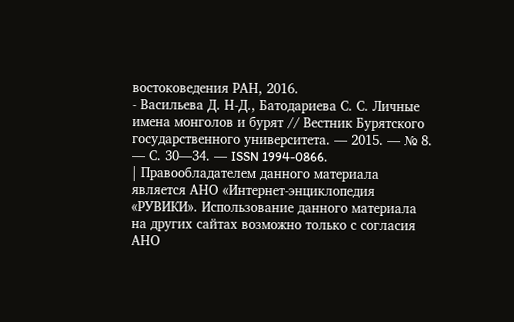востоковедения РАН, 2016.
- Васильева Д. Н-Д., Батодариева С. С. Личные имена монголов и бурят // Вестник Бурятского государственного университета. — 2015. — № 8. — С. 30—34. — ISSN 1994-0866.
| Правообладателем данного материала является АНО «Интернет-энциклопедия «РУВИКИ». Использование данного материала на других сайтах возможно только с согласия АНО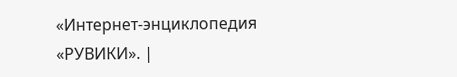«Интернет-энциклопедия «РУВИКИ». |